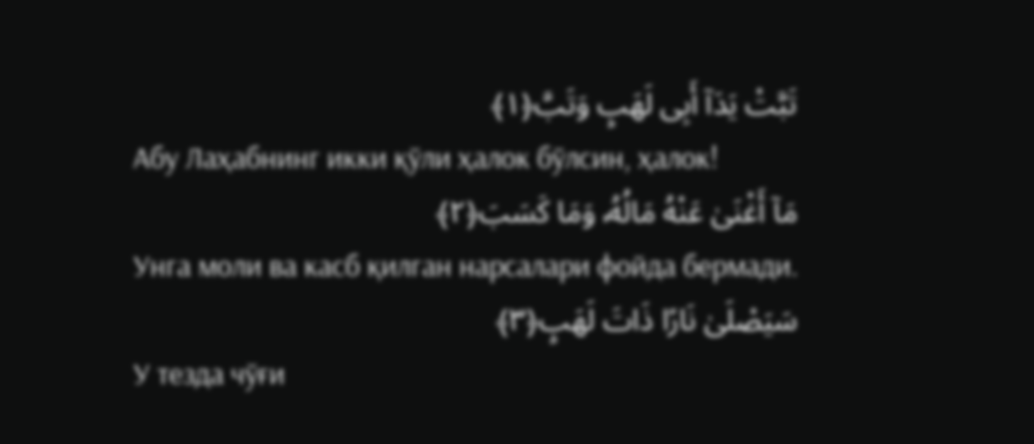تَبَّتْ يَدَآ أَبِى لَهَبٍ وَتَبَّ﴿١﴾
Абу Лаҳабнинг икки қўли ҳалок бўлсин, ҳалок!
مَآ أَغْنَىٰ عَنْهُ مَالُهُۥ وَمَا كَسَبَ﴿٢﴾
Унга моли ва касб қилган нарсалари фойда бермади.
سَيَصْلَىٰ نَارًا ذَاتَ لَهَبٍ﴿٣﴾
У тезда чўғи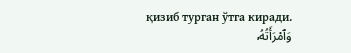қизиб турган ўтга киради.
وَٱمْرَأَتُهُۥ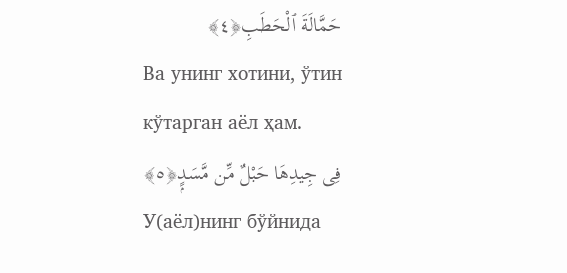حَمَّالَةَ ٱلْحَطَبِ﴿٤﴾
Ва унинг хотини, ўтин кўтарган аёл ҳам.
فِى جِيدِهَا حَبْلٌ مِّن مَّسَدٍۭ﴿٥﴾
У(аёл)нинг бўйнида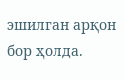эшилган арқон бор ҳолда.